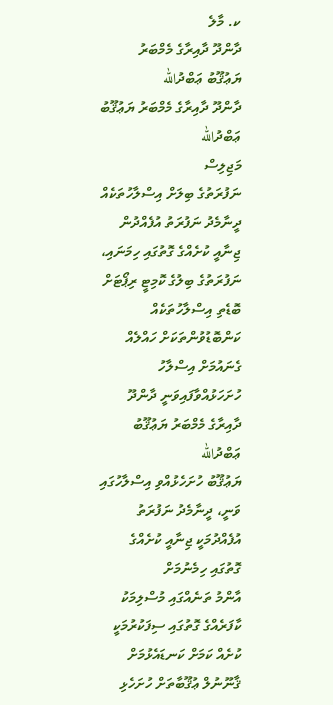ކ. މާލެ
ދާންދޫ ދާއިރާގެ މެމްބަރު  ޔަޢުޤޫބު ޢަބްދުالله
ދާންދޫ ދާއިރާގެ މެމްބަރު ޔަޢުޤޫބު ޢަބްދުالله
މަޖިލިސް
ނަފުރަތުގެ ބިލަށް އިސްލާހުތަކެއް
ދީނާމެދު ނަފުރަތު އުފެއްދުން ޖިނާއީ ކުށެއްގެ ގޮތުގައި ހިމަނައި، ނަފުރަތުގެ ބިލުގެ ކޮމިޓީ ރިޕޯޓަށް ބޮޑެތި އިސްލާހުތަކެއް
ކަންބޮޑުވުންތަކަށް ހައްލެއް ގެނައުމަށް އިސްލާހު ހުށަހަޅުއްވާފައިވަނީ ދާންދޫ ދާއިރާގެ މެމްބަރު ޔަޢުޤޫބު ޢަބްދުالله
ޔަޢުޤޫބު ހުށަހެޅުއްވި އިސްލާހުގައި ވަނީ، ދީނާމެދު ނަފުރަތު އުފެއްދުމަކީ ޖިނާއީ ކުށެއްގެ ގޮތުގައި ހިމެނުމަށް
އާންމު ތަނެއްގައި މުސްލިމަކު ކާފަރެއްގެ ގޮތުގައި ސިފަކުރުމަކީ ކުށެއް ކަމަށް ކަނޑައެޅުމަށް ޤާނޫނުލް ޢުޤޫބާތަށް ހުށަހެޅި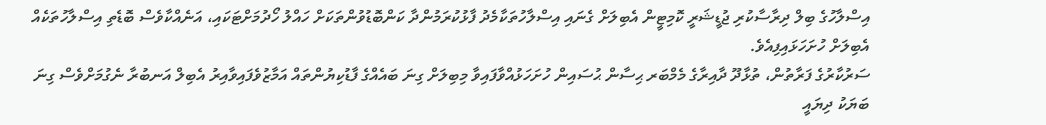އިސްލާހުގެ ބިލް ދިރާސާކުރި ޖުޑީޝަރީ ކޮމިޓީން އެބިލަށް ގެނައި އިސްލާހުތަކާމެދު ފާޅުކުރަމުންދާ ކަންބޮޑުވުންތަކަށް ހައްލު ހޯދުމަށްޓަކައި، އަނެއްކާވެސް ބޮޑެތި އިސްލާހުތަކެއް އެބިލަށް ހުށަހަޅައިފިއެވެ.
ސަރުކާރުގެ ފަރާތުން، ތުޅާދޫ ދާއިރާގެ މެމްބަރ ޙިސާން ޙުސައިން ހުށަހަޅުއްވާފައިވާ މިބިލަށް ގިނަ ބައެއްގެ ފާޑުކިޔުންތައް އަމާޒުވެފައިވާއިރު އެބިލް އަނބުރާ ނެގުމަށްވެސް ގިނަ ބަޔަކު ދިޔައީ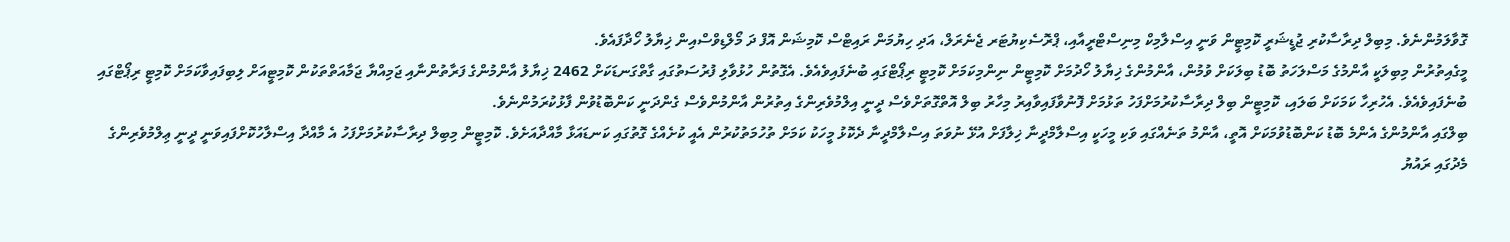ގޮވާލަމުންނެވެ. މިބިލް ދިރާސާކުރި ޖުޑީޝަރީ ކޮމިޓީން ވަނީ އިސްލާމިކް މިނިސްޓްރީއާއި، ޕްރޮސެކިޔުޓަރ ޖެނެރަލް، އަދި ހިޔުމަން ރައިޓްސް ކޮމިޝަން އޮފް ދަ މޯލްޑިވްސްއިން ޚިޔާލު ހޯދާފައެވެ.
މީގެއިތުރުން މިބިލަކީ އާންމުގެ މަސްލަހަތު ބޮޑު ބިލަކަށް ވުމުން، އާންމުންގެ ޚިޔާލު ހޯދުމަށް ކޮމިޓީން ނިންމިކަމަށް ކޮމިޓީ ރިޕޯޓްގައި ބުނެފައިވެއެވެ. އެގޮތުން ހުޅުވާލި ފުރުސަތުގައި ގާތްގަނޑަކަށް 2462 ޚިޔާލު އާންމުންގެ ފަރާތުންނާއި ޖަމިއްޔާ ޖަމާއަތްތަކުން ކޮމިޓީއަށް ލިބިފައިވާކަމަށް ކޮމިޓީ ރިޕޯޓްގައި ބުނެފައިވެއެވެ. އެހުރިހާ ކަމަކަށް ބަލައި، ކޮމިޓީން ބިލް ދިރާސާކުރުމަށްފަހު ތަޅުމަށް ފޮނުވާފައިވާއިރު މިހާރު ބިލް އޮތްގޮތަށްވެސް ދީނީ އިލްމުވެރިންގެ އިތުރުން އާންމުންވެސް ގެންދަނީ ކަންބޮޑުވުން ފާޅުކުރަމުންނެވެ.
ބިލްގައި އާންމުންގެ އެންމެ ބޮޑު ކަންބޮޑުވުމަކަށް އޮތީ، އާންމު ތަނެއްގައި ވަކި މީހަކީ އިސްލާމްދީނާ ޚިލާފަށް އުޅޭ ނުވަތަ އިސްލާމްދީނާ ދެކޮޅު މީހަކު ކަމަށް ތުހުމަތުކުރުން އެއީ ކުށެއްގެ ގޮތުގައި ކަނޑައަޅާ މާއްދާއަށެވެ. ކޮމިޓީން މިބިލް ދިރާސާކުރުމަށްފަހު އެ މާއްދާ އިސްލާހުކޮށްފައިވަނީ ދީނީ ޢިލްމުވެރިންގެ މެދުގައި ރައުޔު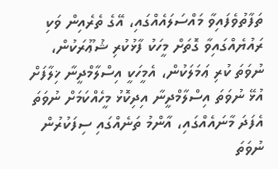ތަފާތުވެފައިވާ މައްސަލައެއްގައި، އޭގެ ތެރެއިން ވަކި ރައުޔެއްގައިވާ ގޮތަށް މީހަކު ފާޅުކުރި ޝުޢޫރަކުން، ނުވަތަ ކުރި ޢަމަލަކުން، އެމީހަކީ އިސްލާމްދީނާ ޚިލާފަށް އުޅޭ ނުވަތަ އިސްލާމްދީނާ އިދިކޮޅު މީހެއްކަމަށް ނުވަތަ އެފަދަ މާނައެއްގައި، އާންމު ތަނެއްގައި ސިފަކުރުން ނުވަތަ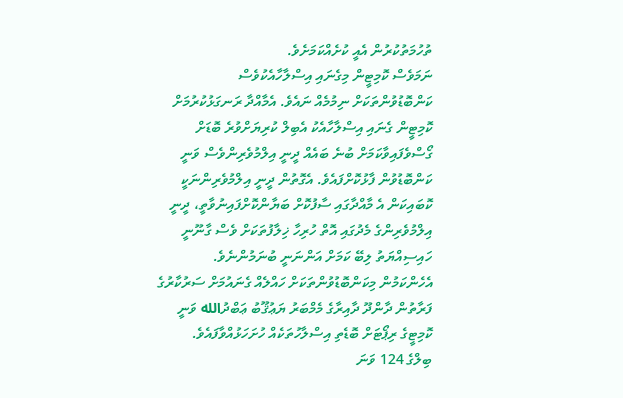ތުހުމަތުކުރުން އެއީ ކުށެއްކަމަށެވެ.
ނަމަވެސް ކޮމިޓީން މިގެނައި އިސްލާހާއެކުވެސް ކަންބޮޑުވުންތަކަށް ނިމުމެއް ނައެވެ. އެމާއްދާ ރަނގަޅުކުރުމަށް ކޮމިޓީން ގެނައި އިސްލާހާއެކު އެބިލް ކުރިޔަށްވުރެ ބޮޑަށް ގޯސްވެފައިވާކަމަށް ބުނެ ބައެއް ދީނީ އިލްމުވެރިންވެސް ވަނީ ކަންބޮޑުވުން ފާޅުކޮށްފައެވެ. އެގޮތުން ދީނީ އިލްމުވެރިންނަކީ ކޮބައިކަން އެ މާއްދާގައި ސާފުކޮށް ބަޔާންކޮށްފައިނުވާތީ، ދީނީ އިލްމުވެރިންގެ މެދުގައި އޮތް ހުރިހާ ޚިލާފުތަކަށް ވެސް ގާނޫނީ ހައިސިއްޔަތު ލިބޭ ކަމަށް އަންނަނީ ބުނަމުންނެވެ.
އެހެންކަމުން މިކަންބޮޑުވުންތަކަށް ހައްލެއް ގެނައުމަށް ސަރުކާރުގެ ފަރާތުން ދާންދޫ ދާއިރާގެ މެމްބަރު ޔަޢުޤޫބު ޢަބްދުالله ވަނީ ކޮމިޓީގެ ރިޕޯޓަށް ބޮޑެތި އިސްލާހުތަކެއް ހުށަހަޅުއްވާފައެވެ.
ބިލްގެ 124 ވަނަ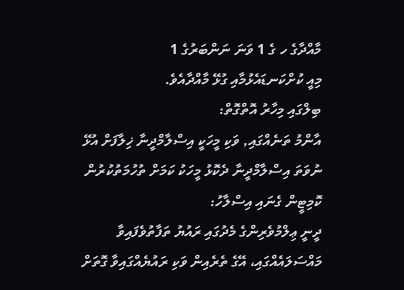މާއްދާގެ ހ ގެ 1 ވަނަ ނަންބަރުގެ 1
މިއީ ކުށްކަނޑައެޅުމާއި ގުޅޭ މާއްދާއެވެ.
ބިލްގައި މިހާރު އޮތްގޮތް:
އާންމު ތަނެއްގައި, ވަކި މީހަކީ އިސްލާމްދީނާ ޚިލާފަށް އުޅޭ ނުވަތަ އިސްލާމްދީނާ ދެކޮޅު މީހަކު ކަމަށް ތުހުމަތުކުރުން
ކޮމިޓީން ގެނައި އިސްލާހު:
ދީނީ ޢިލްމުވެރިންގެ މެދުގައި ރައުޔު ތަފާތުވެފައިވާ މައްސަލައެއްގައި، އޭގެ ތެރެއިން ވަކި ރައުޔެއްގައިވާ ގޮތަށް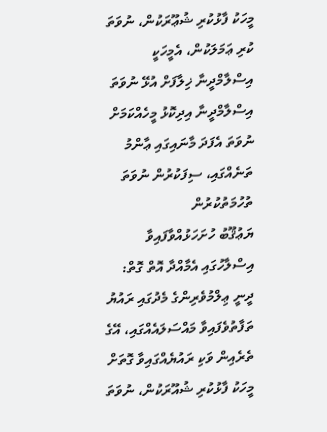މީހަކު ފާޅުކުރި ޝުޢޫރަކުން، ނުވަތަ ކުރި ޢަމަލަކުން، އެމީހަކީ އިސްލާމްދީނާ ޚިލާފަށް އުޅޭ ނުވަތަ އިސްލާމްދީނާ އިދިކޮޅު މީހެއްކަމަށް ނުވަތަ އެފަދަ މާނައިގައި ޢާންމު ތަނެއްގައި، ސިފަކުރުން ނުވަތަ ތުހުމަތުކުރުން
ޔަޢުޤޫބު ހުށަހަޅުއްވާފައިވާ އިސްލާހުގައި އެމާއްދާ އޮތް ގޮތް:
ދީނީ ޢިލްމުވެރިންގެ މެދުގައި ރައުޔު ތަފާތުވެފައިވާ މައްސަލައެއްގައި، އޭގެ ތެރެއިން ވަކި ރައުޔެއްގައިވާ ގޮތަށް މީހަކު ފާޅުކުރި ޝުއޫރަކުން، ނުވަތަ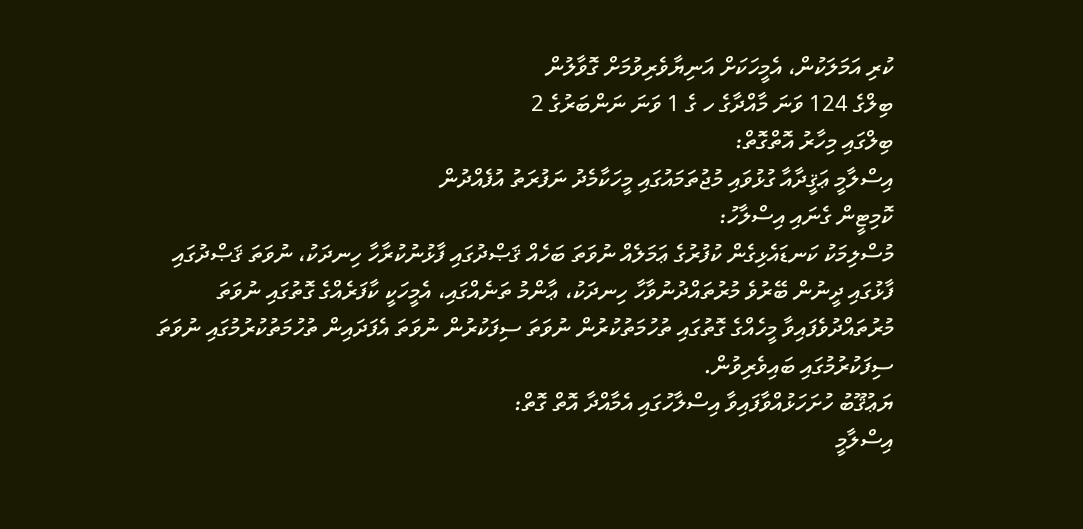ކުރި އަމަލަކުން، އެމީހަކަށް އަނިޔާވެރިވުމަށް ގޮވާލުން
ބިލްގެ 124 ވަނަ މާއްދާގެ ހ ގެ 1 ވަނަ ނަންބަރުގެ 2
ބިލްގައި މިހާރު އޮތްގޮތް:
އިސްލާމީ ޢަޤީދާއާ ގުޅުވައި މުޖުތަމައުގައި މީހަކާމެދު ނަފުރަތު އުފެއްދުން
ކޮމިޓީން ގެނައި އިސްލާހު:
މުސްލިމަކު ކަނޑައެޅިގެން ކުފުރުގެ ޢަމަލެއް ނުވަތަ ބަހެއް ޤަޞްދުގައި ފާޅުނުކުރާހާ ހިނދަކު، ނުވަތަ ޤަޞްދުގައި ފާޅުގައި ދީނުން ބޭރުވެ މުރުތައްދުނުވާހާ ހިނދަކު، ޢާންމު ތަނެއްގައި، އެމީހަކީ ކާފަރެއްގެ ގޮތުގައި ނުވަތަ މުރުތައްދުވެފައިވާ މީހެއްގެ ގޮތުގައި ތުހުމަތުކުރުން ނުވަތަ ސިފަކުރުން ނުވަތަ އެފަދައިން ތުހުމަތުކުރުމުގައި ނުވަތަ ސިފަކުރުމުގައި ބައިވެރިވުން.
ޔަޢުޤޫބު ހުށަހަޅުއްވާފައިވާ އިސްލާހުގައި އެމާއްދާ އޮތް ގޮތް:
އިސްލާމީ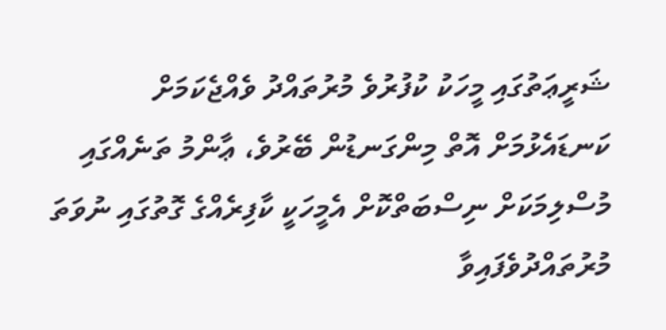ޝަރީޢަތުގައި މީހަކު ކުފުރުވެ މުރުތައްދު ވެއްޖެކަމަށް ކަނޑައެޅުމަށް އޮތް މިންގަނޑުން ބޭރުވެ، ޢާންމު ތަނެއްގައި މުސްލިމަކަށް ނިސްބަތްކޮށް އެމީހަކީ ކާފިރެއްގެ ގޮތުގައި ނުވަތަ މުރުތައްދުވެފައިވާ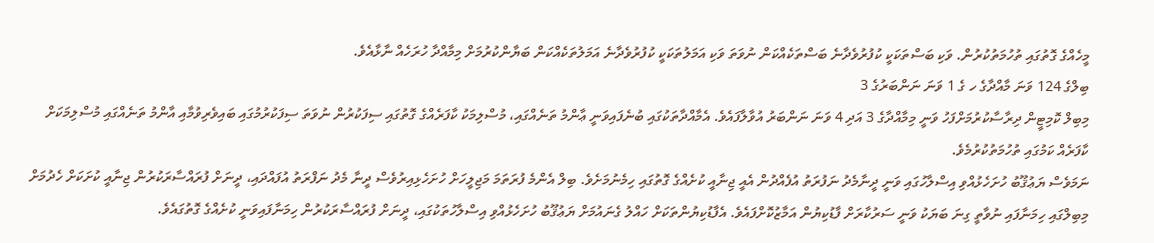މީހެއްގެ ގޮތުގައި ތުހުމަތުކުރުން. ވަކި ބަސްތަކަކީ ކުފުރުވެދާނެ ބަސްތަކެއްކަން ނުވަތަ ވަކި އަމަލުތަކަކީ ކުފުރުވެދާނެ އަމަލުތަކެއްކަން ބަޔާންކުރުމަށް މިމާއްދާ ހުރަހެއް ނާޅާއެވެ.
ބިލްގެ 124 ވަނަ މާއްދާގެ ހ ގެ 1 ވަނަ ނަންބަރުގެ 3
މިބިލް ކޮމިޓީން ދިރާސާކުރުމަށްފަހު ވަނީ މިމާއްދާގެ 3 އަދި 4 ވަނަ ނަންބަރު އުވާލާފައެވެ. އެމާއްދާތަކުގައި ބުނެފައިވަނީ ޢާންމު ތަނެއްގައި، މުސްލިމަކު ކާފަރެއްގެ ގޮތުގައި ސިފަކުރުން ނުވަތަ ސިފަކުރުމުގައި ބައިވެރިވުމާއި އާންމު ތަނެއްގައި މުސްލިމަކަށް ކާފަރެއް ކަމުގައި ތުހުމަތުކުރުމެވެ.
ނަމަވެސް ޔަޢުޤޫބު ހުށަހެޅުއްވި އިސްލާހުގައި ވަނީ ދީނާމެދު ނަފުރަތު އުފެއްދުން އެއީ ޖިނާއީ ކުށެއްގެ ގޮތުގައި ހިމެނުމަށެވެ. ބިލް އެންމެ ފުރަތަމަ މަޖިލީހަށް ހުށަހެޅިއިރުވެސް ދީނާ މެދު ނަފްރަތު އުފައްދައި، ދީނަށް ފުރައްސާރަކުރުން ޖިނާއީ ކުށަކަށް ހެދުމަށް މިބިލްގައި ހިމަނާފައި ނުވާތީ ގިނަ ބަޔަކު ވަނީ ސަރުކާރަށް ފާޑުކިޔުން އަމާޒުކޮށްފައެވެ. އެފާޑުކިޔުންތަކަށް ހައްލު ގެނައުމަށް ޔަޢުޤޫބު ހުށަހެޅުއްވި އިސްލާހުތަކުގައި، ދީނަށް ފުރައްސާރަކުރުން ހިމަނާފައިވަނީ ކުށެއްގެ ގޮތުގައެވެ.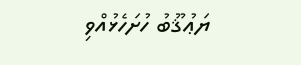ޔަޢުޤޫބު ހުށަހެޅުއްވި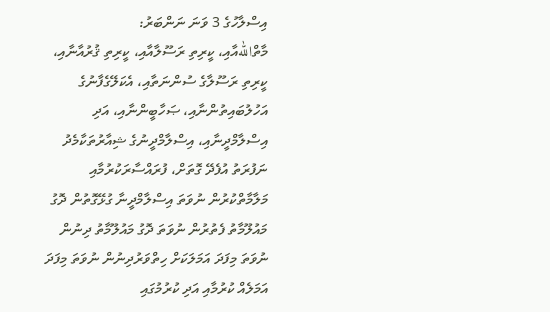އިސްލާހުގެ 3 ވަނަ ނަންބަރު:
މާތްاللهއާއި، ކީރިތި ރަސޫލާއާއި، ކީރިތި ޤުރުއާނާއި، ކީރިތި ރަސޫލާގެ ސުންނަތާއި، އެކަލޭގެފާނުގެ އަހުލުބައިތުންނާއި، ޞަހާބީންނާއި، އަދި އިސްލާމްދީނާއި، އިސްލާމްދީނުގެ ޝިއާރުތަކާމެދު ނަފުރަތު އުފެދޭ ގޮތަށް، ފުރައްސާރަކުރުމާއި މަލާމާތްކުރުން ނުވަތަ އިސްލާމްދީނާ ގުޅޭގޮތުން ދޮގު މައުލޫމާތު ފެތުރުން ނުވަތަ ދޮގު މައުލޫމާތު ދިނުން ނުވަތަ މިފަދަ އަމަލަކަށް ހިތްވަރުދިނުން ނުވަތަ މިފަދަ އަމަލެއް ކުރުމާއި އަދި ކުރުމުގައި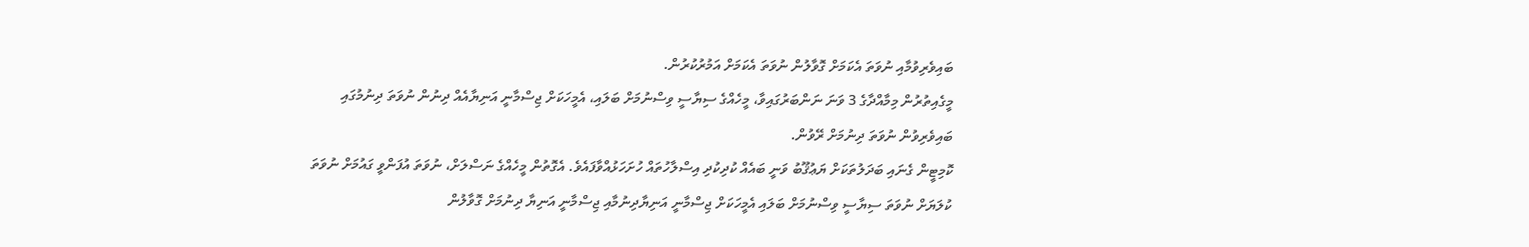ބައިވެރިވުމާއި ނުވަތަ އެކަމަށް ގޮވާލުން ނުވަތަ އެކަމަށް އަމުރުކުރުން.
މީގެއިތުރުން މިމާއްދާގެ 3 ވަނަ ނަންބަރުގައިވާ، މީހެއްގެ ސިޔާސީ ވިސްނުމަށް ބަލައި، އެމީހަކަށް ޖިސްމާނީ އަނިޔާއެއް ދިނުން ނުވަތަ ދިނުމުގައި ބައިވެރިވުން ނުވަތަ ދިނުމަށް ރޭވުން.
ކޮމިޓީން ގެނައި ބަދަލުތަކަށް ޔަޢުޤޫބު ވަނީ ބައެއް ކުދިކުދި އިސްލާހުތައް ހުށަހަޅުއްވާފައެވެ. އެގޮތުން މީހެއްގެ ނަސްލަށް، ނުވަތަ އުފަންވީ ގައުމަށް ނުވަތަ ކުލަޔަށް ނުވަތަ ސިޔާސީ ވިސްނުމަށް ބަލައި އެމީހަކަށް ޖިސްމާނީ އަނިޔާދިނުމާއި ޖިސްމާނީ އަނިޔާ ދިނުމަށް ގޮވާލުން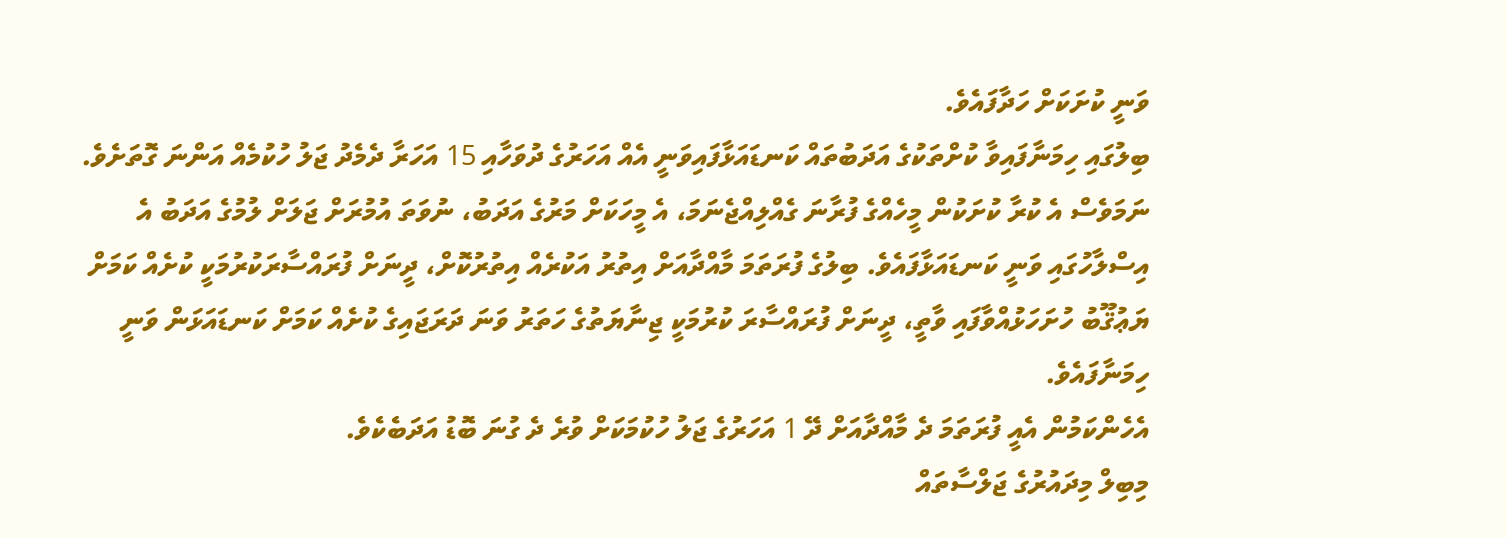ވަނީ ކުށަކަށް ހަދާފައެވެ.
ބިލުގައި ހިމަނާފައިވާ ކުށްތަކުގެ އަދަބުތައް ކަނޑައަޅާފައިވަނީ އެއް އަހަރުގެ ދުވަހާއި 15 އަހަރާ ދެމެދު ޖަލު ހުކުމެއް އަންނަ ގޮތަށެވެ.
ނަމަވެސް އެ ކުރާ ކުށަކުން މީހެއްގެ ފުރާނަ ގެއްލިއްޖެނަމަ، އެ މީހަކަށް މަރުގެ އަދަބު، ނުވަތަ އުމުރަށް ޖަލަށް ލުމުގެ އަދަބު އެ އިސްލާހުގައި ވަނީ ކަނޑައަޅާފައެވެ. ބިލުގެ ފުރަތަމަ މާއްދާއަށް އިތުރު އަކުރެއް އިތުރުކޮށް، ދީނަށް ފުރައްސާރަކުރުމަކީ ކުށެއް ކަމަށް ޔަޢުޤޫބު ހުށަހަޅުއްވާފައި ވާތީ، ދީނަށް ފުރައްސާރަ ކުރުމަކީ ޖިނާޔަތުގެ ހަތަރު ވަނަ ދަރަޖައިގެ ކުށެއް ކަމަށް ކަނޑައަޅަން ވަނީ ހިމަނާފައެވެ.
އެހެންކަމުން އެއީ ފުރަތަމަ ދެ މާއްދާއަށް ދޭ 1 އަހަރުގެ ޖަލު ހުކުމަކަށް ވުރެ ދެ ގުނަ ބޮޑު އަދަބެކެވެ.
މިބިލް މިދައުރުގެ ޖަލްސާތައް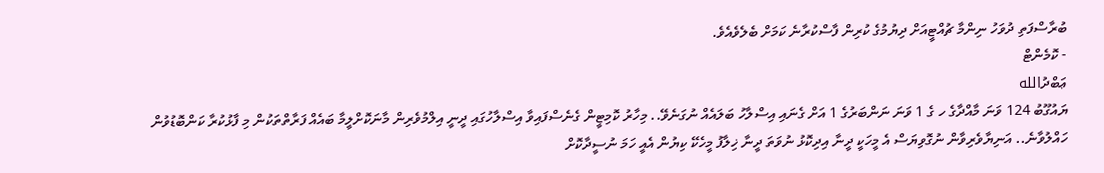ބުރާސްފަތި ދުވަހު ނިންމާ ޗުއްޓީއަށް ދިޔުމުގެ ކުރިން ފާސްކުރާނެ ކަމަށް ބެލެވެއެވެ.
- ކޮމެންޓް
ޢަބްދުالله
ޔައުގޫބު 124 ވަނަ މާއްދާގެ ހ ގެ 1 ވަނަ ނަންބަރުގެ 1 އަށް ގެނައި އިސްލާހު ބަލައެއް ނުގަނެވޭ.. މިހާރު ކޮމިޓީން ގެނެސްފައިވާ އިސްލާހުގައި ދީނީ އިލްމުވެރިން މާނަކޮށްލީމާ ބައެއް ފަރާތްތަކުން މި ފާޅުކުރާ ކަންބޮޑުވުން ހައްލުވާނެ.. އަނިޔާވެރިވާން ނުގޮވިޔަސް އެ މީހަކީ ދީނާ އިދިކޮޅު ނުވަތަ ދީނާ ޚިލާފު މީހެކޭ ކިޔުން އެއީ ހަމަ ނުސީދާކޮށް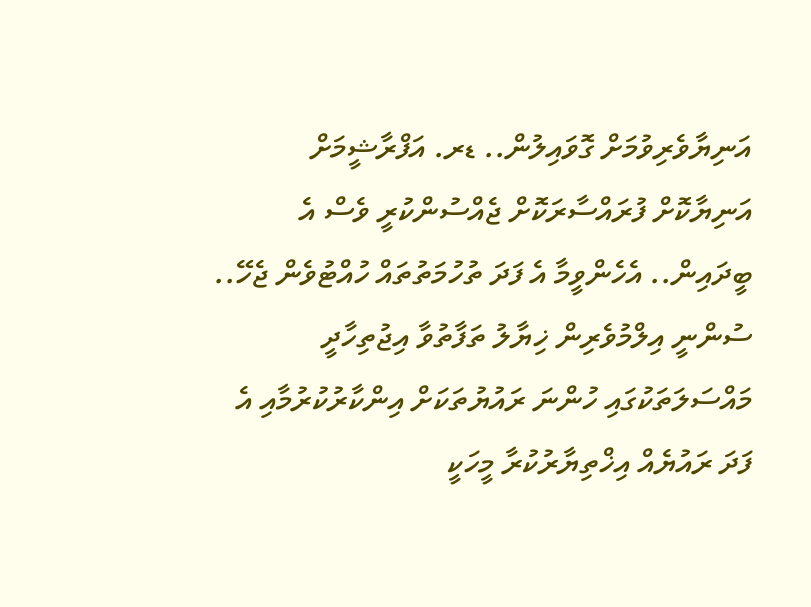އަނިޔާވެރިވުމަށް ގޮވައިލުން.. ޑރ. އަފްރާޝީމަށް އަނިޔާކޮށް ފުރައްސާރަކޮށް ޖެއްސުންކުރީ ވެސް އެ ބީދައިން.. އެހެންވީމާ އެ ފަދަ ތުހުމަތުތައް ހުއްޓުވެން ޖެހޭ.. ސުންނީ އިލްމުވެރިން ޚިޔާލު ތަފާތުވާ އިޖުތިހާދީ މައްސަލަތަކުގައި ހުންނަ ރައުޔުތަކަށް އިންކާރުކުރުމާއި އެ ފަދަ ރައުޔެއް އިޚްތިޔާރުކުރާ މީހަކީ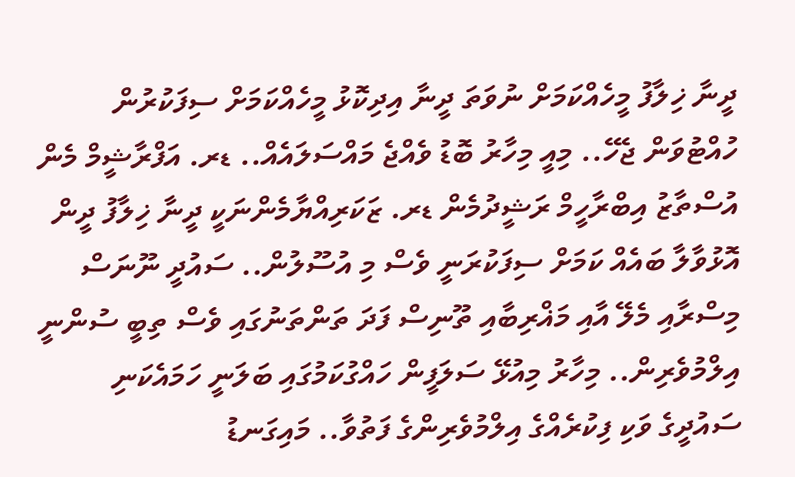ދީނާ ޚިލާފު މީހެއްކަމަށް ނުވަތަ ދީނާ އިދިކޮޅު މީހެއްކަމަށް ސިފަކުރުން ހުއްޓުވަން ޖެހޭ.. މިއީ މިހާރު ބޮޑު ވެއްޖެ މައްސަލައެއް.. ޑރ. އަފްރާޝީމް މެން އުސްތާޒު އިބްރާހީމް ރަޝީދުމެން ޑރ. ޒަކަރިއްޔާމެންނަކީ ދީނާ ޚިލާފު ދީން އޮޅުވާލާ ބައެއް ކަމަށް ސިފަކުރަނީ ވެސް މި އުސޫލުން.. ސައުދީ ނޫނަސް މިސްރާއި މެލޭ އާއި މަޣްރިބާއި ތޫނިސް ފަދަ ތަންތަނުގައި ވެސް ތިބީ ސުންނީ އިލްމުވެރިން.. މިހާރު މިއުޅޭ ސަލަފީން ހައްގުކަމުގައި ބަލަނީ ހަމައެކަނި ސައުދީގެ ވަކި ފިކުރެއްގެ އިލްމުވެރިންގެ ފަތުވާ.. މައިގަނޑު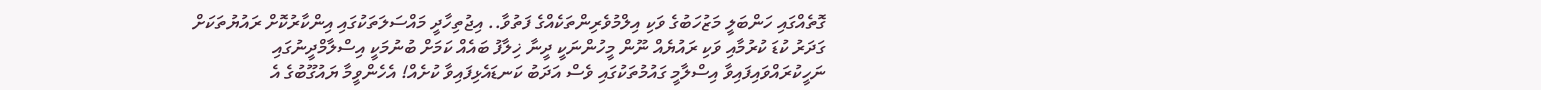ގޮތެއްގައި ހަންބަލީ މަޒުހަބުގެ ވަކި އިލްމުވެރިންތަކެއްގެ ފަތުވާ.. އިޖުތިހާދީ މައްސަލަތަކުގައި އިންކާރުކޮށް ރައުޔުތަކަށް ގަދަރު ކުޑަ ކުރުމާއި ވަކި ރައުޔެއް ނޫން މީހުންނަކީ ދީނާ ޚިލާފު ބައެއް ކަމަށް ބުނުމަކީ އިސްލާމްދީނުގައި ނަހީކުރައްވައިފައިވާ އިސްލާމީ ގައުމުތަކުގައި ވެސް އަދަބު ކަނޑައެޅިފައިވާ ކުށެއް! އެހެންވީމާ ޔައުގޫބުގެ އެ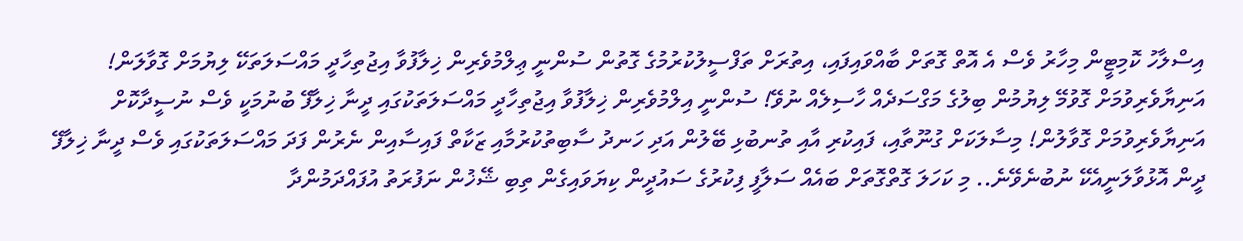އިސްލާހު ކޮމިޓީން މިހާރު ވެސް އެ އޮތް ގޮތަށް ބާއްވައިފައި، އިތުރަށް ތަފްސީލުކުރުމުގެ ގޮތުން ސުންނީ ޢިލްމުވެރިން ޚިލާފުވާ އިޖުތިހާދީ މައްސަލަތަކޭ ލިޔުމަށް ގޮވާލަން! އަނިޔާވެރިވުމަށް ގޮވުމޭ ލިޔުމުން ބިލުގެ މަގްސަދެއް ހާސިލެއް ނުވޭ! ސުންނީ އިލްމުވެރިން ޚިލާފުވާ އިޖުތިހާދީ މައްސަލަތަކުގައި ދީނާ ޚިލާފޭ ބުނުމަކީ ވެސް ނުސީދާކޮށް އަނިޔާވެރިވުމަށް ގޮވާލުން! މިސާލަކަށް ގުނޫތާއި، ފައިކުރި އާއި ތުނބުޅި ބޭލުން އަދި ހަނދު ސާބިތުކުރުމާއި ޒަކާތް ފައިސާއިން ނެރުން ފަދަ މައްސަލަތަކުގައި ވެސް ދީނާ ޚިލާފޭ ދީން އޮޅުވާލަނީއެކޭ ނުބުނެވޭނެ.. މި ކަހަލަ ގޮތްގޮތަށް ބައެއް ސަލާފީ ފިކުރުގެ ސައުދީން ކިޔަވައިގެން ތިބި ޝޭޚުން ނަފުރަތު އުފައްދަމުންދާ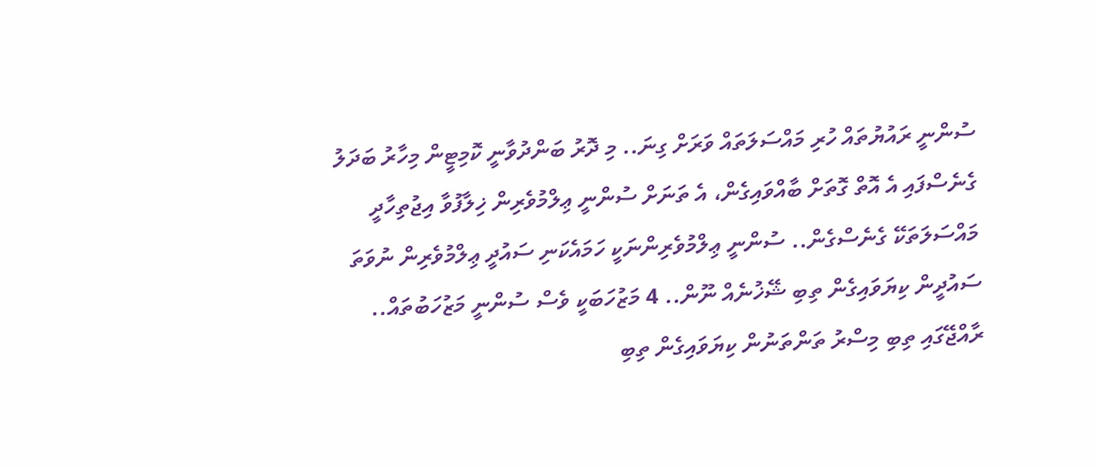ސުންނީ ރައުޔުތައް ހުރި މައްސަލަތައް ވަރަށް ގިނަ.. މި ދޮރު ބަންދުވާނީ ކޮމިޓީން މިހާރު ބަދަލު ގެނެސްފައި އެ އޮތް ގޮތަށް ބާއްވައިގެން، އެ ތަނަށް ސުންނީ ޢިލްމުވެރިން ޚިލާފުވާ އިޖުތިހާދީ މައްސަލަތަކޭ ގެނެސްގެން.. ސުންނީ ޢިލްމުވެރިންނަކީ ހަމައެކަނި ސައުދީ ޢިލްމުވެރިން ނުވަތަ ސައުދީން ކިޔަވައިގެން ތިބި ޝޭޚުނެއް ނޫން.. 4 މަޒުހަބަކީ ވެސް ސުންނީ މަޒުހަބުތައް.. ރާއްޖޭގައި ތިބި މިސްރު ތަންތަނުން ކިޔަވައިގެން ތިބި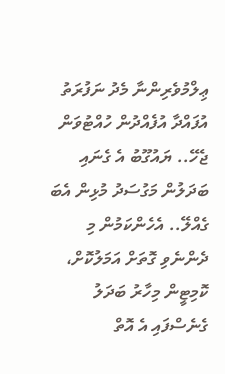ޢިލްމުވެރިންނާ މެދު ނަފުރަތު އުފައްދާ އުފެއްދުން ހުއްޓުވަން ޖެހޭ.. ޔައުގޫބު އެ ގެނައި ބަދަލުން މަގުސަދު މުޅިން އެބަ ގެއްލޭ.. އެހެންކަމުން މި ދެންނެވި ގޮތަށް އަމަލުކޮށް، ކޮމިޓީން މިހާރު ބަދަލު ގެނެސްފައި އެ އޮތް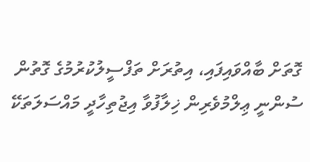ގޮތަށް ބާއްވައިފައި، އިތުރަށް ތަފްސީލުކުރުމުގެ ގޮތުން ސުންނީ ޢިލްމުވެރިން ޚިލާފުވާ އިޖުތިހާދީ މައްސަލަތަކޭ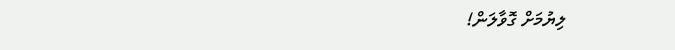ލިޔުމަށް ގޮވާލަން!